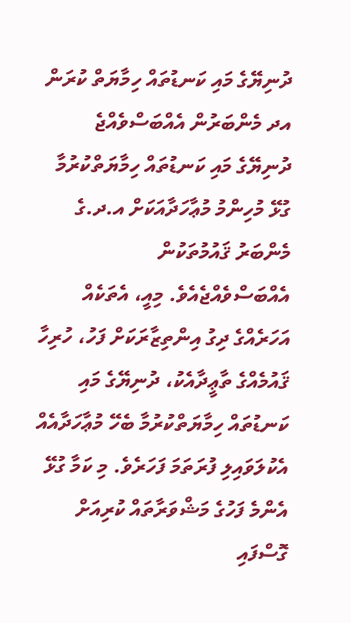ދުނިޔޭގެ މައި ކަނޑުތައް ހިމާޔަތް ކުރަން އދ މެންބަރުން އެއްބަސްވެއްޖެ
ދުނިޔޭގެ މައި ކަނޑުތައް ހިމާޔަތްކުރުމާ ގުޅޭ މުހިންމު މުޢާހަދާއަކަށް އ.ދ.ގެ މެންބަރު ޤައުމުތަކުން އެއްބަސްވެއްޖެއެވެ. މިއީ، އެތަކެއް އަހަރެއްގެ ދިގު އިންތިޒާރަކަށް ފަހު، ހުރިހާ ޤައުމެއްގެ ތާޢީދާއެކު، ދުނިޔޭގެ މައި ކަނޑުތައް ހިމާޔަތްކުރުމާ ބެހޭ މުޢާހަދާއެއް އެކުލަވައިލި ފުރަތަމަ ފަހަރެވެ. މި ކަމާ ގުޅޭ އެންމެ ފަހުގެ މަޝްވަރާތައް ކުރިއަށް ގޮސްފައި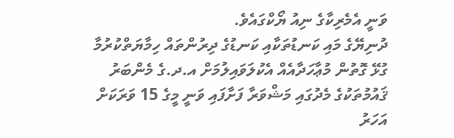ވަނީ އެމެރިކާގެ ނިއު ޔޯކްގައެވެ.
ދުނިޔޭގެ މައި ކަނޑުތަކާއި ކަނޑުގެ ދިރުންތައް ހިމާޔަތްކުރުމާ ގުޅޭ ގޮތުން މުޢާހަދާއެއް އެކުލަވައިލުމަށް އ.ދ.ގެ މެންބަރު ޤައުމުތަކުގެ މެދުގައި މަޝްވަރާ ފަށާފައި ވަނީ މީގެ 15 ވަރަކަށް އަހަރު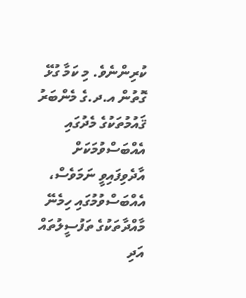ކުރިންނެވެ. މި ކަމާ ގުޅޭ ގޮތުން އ.ދ.ގެ މެންބަރު ޤައުމުތަކުގެ މެދުގައި އެއްބަސްވުމަކަށް އާދެވިފައިވީ ނަމަވެސް، އެއްބަސްވުމުގައި ހިމެނޭ މާއްދާތަކުގެ ތަފުސީލުތައް އަދި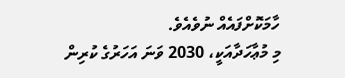ހާމަކޮށްފައެއް ނުވެއެވެ.
މި މުޢާހަދާއަކީ، 2030 ވަނަ އަހަރުގެ ކުރިން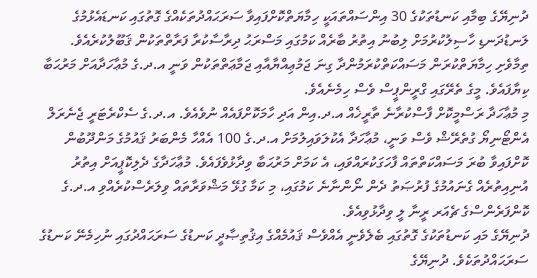ދުނިޔޭގެ ބިމާއި ކަނޑުތަކުގެ 30 އިންސައްތައަކީ ހިމާޔަތްކޮށްފައިވާ ސަރަޙައްދުތަކެއްގެ ގޮތުގައި ކަނޑައެޅުމުގެ ލަނޑުދަނޑި ހާސިލުކުރުމަށް ލިބުނު އިތުރު ބާރެއް ކަމުގައި މަސްރަޙު ދިރާސާކުރާ ފަރާތްތަކުން ޤަބޫލުކުރެއެވެ. ތިމާވެށި ހިމާޔަތްކުރަން މަސައްކަތްކުރަމުންދާ ގިނަ ޖަމުޢިއްޔާއާއި ޖަމާޢަތްތަކުން ވަނީ އ.ދ.ގެ މުޢާހަދާއަށް މަރުޙަބާ ކިޔާފައެވެ. މީގެ ތެރޭގައި ގްރީންޕީސް ވެސް ހިމެނެއެވެ.
މި މުޢާހަދާ ރަސްމީކޮށް ފާސްކުރާނެ ތާރީޚެއް އ.ދ.އިން އަދި ހާމަކޮށްފައެއް ނުވެއެވެ. އ.ދ.ގެ ސެކްރެޓަރީ ޖެނެރަލް އެންޓޯނިޔޯ ގުތެރޭޝް ވެސް ވަނީ، މުޢާހަދާ އެކުލަވައިލުމަށް އ.ދ.ގެ 100 އެއްހާ މެންބަރު ޤައުމުގެ މަންދޫބުން ކޮށްފައިވާ ބުރަ މަސައްކަތްތައް ފާހަގަކުރައްވައި، އެ ކަމަށް މަރުޙަބާ ވިދާޅުވެފައެވެ. މުޢާހަދާގެ ދެލިކޮޕީއަށް އިތުރު އުނިއިތުރެއް ގެނައުމުގެ ފުރުޞަތު ދެން ނޯންނާނެ ކަމުގައި، މި ކަމާ ގުޅޭ މަޝްވަރާތައް ވިލަރެސްކުރެއްވި އ.ދ.ގެ ކޮންފަރެންސްގެ ޗެއަރ ރީނާ ލީ ވިދާޅުވިއެވެ.
ދުނިޔޭގެ މައި ކަނޑުތަކުގެ ގޮތުގައި ބެލެވެނީ އެއްވެސް ޤައުމެއްގެ އިޤުތިޞާދީ ކަނޑުގެ ސަރަޙައްދުގައި ނުހިމެނޭ ކަނޑުގެ ސަރަޙައްދުތަކެވެ. ދުނިޔޭގެ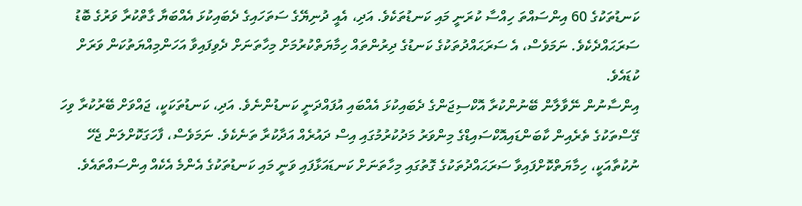ކަނޑުތަކުގެ 60 އިންސައްތަ ހިއްސާ ކުރަނީ މައި ކަނޑުތަކެވެ. އަދި، އެއީ ދުނިޔޭގެ ސަތަހައިގެ ދެބައިކުޅަ އެއްބަޔާ ގާތްކުރާ ވަރުގެ ބޮޑު ސަރަޙައްދެކެވެ. ނަމަވެސް، އެ ސަރަޙައްދުތަކުގެ ކަނޑުގެ ދިރުންތައް ހިމާޔަތްކުރުމަށް މިހާތަނަށް ދެވިފައިވާ އަހަންމިއްޔަތުކަން ވަރަށް ކުޑައެވެ.
އިންސާނުން ނޭވާލާން ބޭނުންކުރާ އޮކްސިޖަންގެ ދެބައިކުޅަ އެއްބައި އުފައްދަނީ ކަނޑުންނެވެ. އަދި، ކަނޑުތަކަކީ، ޖައްވަށް ބޭރުކުރާ ވިހަ ގޭސްތަކުގެ ތެރެއިން ކާބަންޑައިއޮކްސައިޑްގެ މިންވަރު މަދުކުރުމުގައި އިސް ދައުރެއް އަދާކުރާ ތަނެކެވެ. ނަމަވެސް، ފާހަގަކޮށްލަން ޖެހޭ ނުކުތާއަކީ، ހިމާޔަތްކޮށްފައިވާ ސަރަޙައްދުތަކުގެ ގޮތުގައި މިހާތަނަށް ކަނޑައަޅާފައި ވަނީ މައި ކަނޑުތަކުގެ އެންމެ އެކެއް އިންސައްތައެވެ.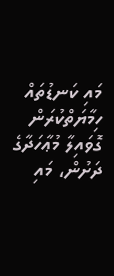މައި ކަނޑުތައް ހިމާޔަތްކުރަން ގޮވައިލާ މުޢާހަދާގެ ދަށުން، މައި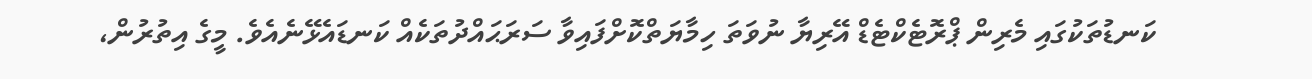ކަނޑުތަކުގައި މެރިން ޕްރޮޓެކްޓެޑް އޭރިޔާ ނުވަތަ ހިމާޔަތްކޮށްފައިވާ ސަރަޙައްދުތަކެއް ކަނޑައެޅޭނެއެވެ. މީގެ އިތުރުން،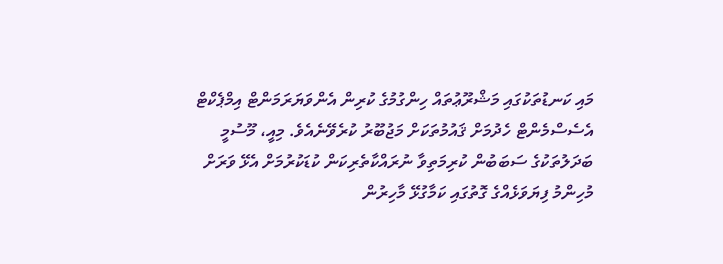މައި ކަނޑުތަކުގައި މަޝްރޫޢުތައް ހިންގުމުގެ ކުރިން އެންވަޔަރަމަންޓް އިމްޕެކްޓް އެސެސްމެންޓް ހެދުމަށް ޤައުމުތަކަށް މަޖުބޫރު ކުރެވޭނެއެވެ. މިއީ، މޫސުމީ ބަދަލުތަކުގެ ސަބަބުން ކުރިމަތިވާ ނުރައްކާތެރިކަން ކުޑަކުރުމަށް އެޅޭ ވަރަށް މުހިންމު ފިޔަވަޅެއްގެ ގޮތުގައި ކަމާގުޅޭ މާހިރުން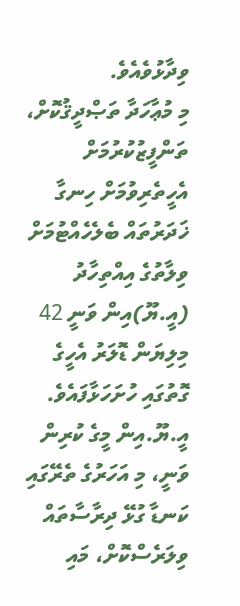ވިދާޅުވެއެވެ.
މި މުޢާހަދާ ތަޞްދީޤުކޮށް، ތަންފީޒުކުރުމަށް އެހީތެރިވުމަށް ހިނގާ ޚަދަރުތައް ބެލެހެއްޓުމަށް ވިލާތުގެ އިއްތިހާދު (އީ.ޔޫ)އިން ވަނީ 42 މިލިޔަން ޑޮލަރު އެހީގެ ގޮތުގައި ހުށަހަޅާފައެވެ. އީ.ޔޫ.އިން މީގެ ކުރިން ވަނީ، މި އަހަރުގެ ތެރޭގައި ކަނޑާ ގުޅޭ ދިރާސާތައް ވިލަރެސްކޮށް، މައި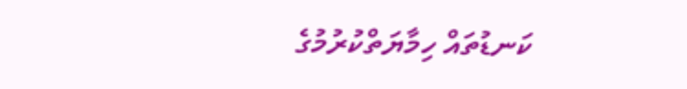ކަނޑުތައް ހިމާޔަތްކުރުމުގެ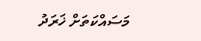މަސައްކަތަށް ޚަރަދު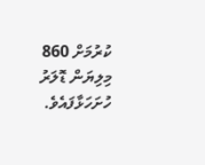ކުރުމަށް 860 މިލިޔަން ޑޮލަރު ހުށަހަޅާފައެވެ.